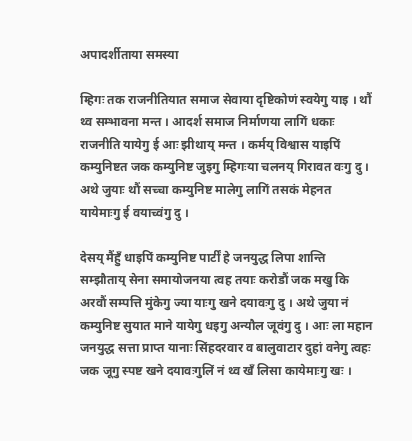अपादर्शीताया समस्या

म्हिगः तक राजनीतियात समाज सेवाया दृष्टिकोणं स्वयेगु याइ । थौं थ्व सम्भावना मन्त । आदर्श समाज निर्माणया लागिं धकाः राजनीति यायेगु ई आः झीथाय् मन्त । कर्मय् विश्वास याइपिं कम्युनिष्टत जक कम्युनिष्ट जुइगु म्हिगःया चलनय् गिरावत वःगु दु । अथे जुयाः थौं सच्चा कम्युनिष्ट मालेगु लागिं तसकं मेहनत यायेमाःगु ई वयाच्वंगु दु ।

देसय् मैंहुँ धाइपिं कम्युनिष्ट पार्टीं हे जनयुद्ध लिपा शान्ति सम्झौताय् सेना समायोजनया त्वह तयाः करोडौं जक मखु कि अरवौं सम्पत्ति मुंकेगु ज्या याःगु खने दयावःगु दु । अथे जुया नं कम्युनिष्ट सुयात माने यायेगु धइगु अन्यौल जूवंगु दु । आः ला महान जनयुद्ध सत्ता प्राप्त यानाः सिंहदरवार व बालुवाटार दुहां वनेगु त्वहः जक जूगु स्पष्ट खने दयावःगुलिं नं थ्व खँ लिसा कायेमाःगु खः ।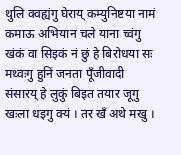थुलि क्वह्यंगु घेराय् कम्युनिष्टया नामं कमाऊ अभियान चले याना च्वंगु खंकं वा सिइकं नं छुं हे बिरोधया सः मथ्वःगु हुनिं जनता पूँजीवादी संसारय् हे लुकुं बिइत तयार जूगु खःला धइगु क्यं । तर खँ अथे मखु ।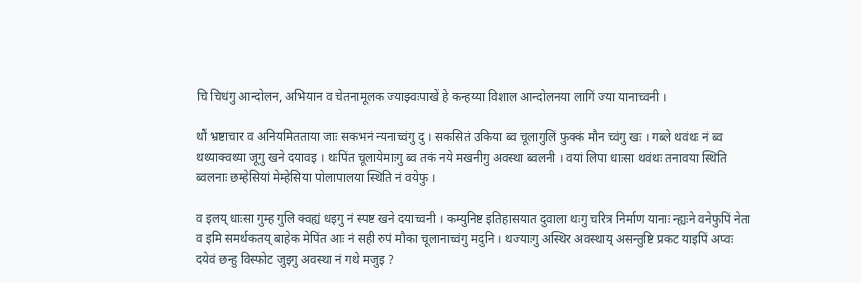चि चिधंगु आन्दोलन, अभियान व चेतनामूलक ज्याझ्वःपाखें हे कन्हय्या विशाल आन्दोलनया लागिं ज्या यानाच्वनी ।

थौं भ्रष्टाचार व अनियमितताया जाः सकभनं न्यनाच्वंगु दु । सकसितं उकिया ब्व चूलागुलिं फुक्कं मौन च्वंगु खः । गब्ले थवंथः नं ब्व थथ्याक्वथ्या जूगु खने दयावइ । थःपिंत चूलायेमाःगु ब्व तकं नये मखनीगु अवस्था ब्वलनी । वयां लिपा धाःसा थवंथः तनावया स्थिति ब्वलनाः छम्हेसियां मेम्हेसिया पोलापालया स्थिति नं वयेफु ।

व इलय् धाःसा गुम्ह गुलि क्वह्यं धइगु नं स्पष्ट खने दयाच्वनी । कम्युनिष्ट इतिहासयात दुवाला थःगु चरित्र निर्माण यानाः न्ह्यःने वनेफुपिं नेता व इमि समर्थकतय् बाहेक मेपिंत आः नं सही रुपं मौका चूलानाच्वंगु मदुनि । थज्याःगु अस्थिर अवस्थाय् असन्तुष्टि प्रकट याइपिं अप्वः दयेवं छन्हु विस्फोट जुइगु अवस्था नं गथे मजुइ ?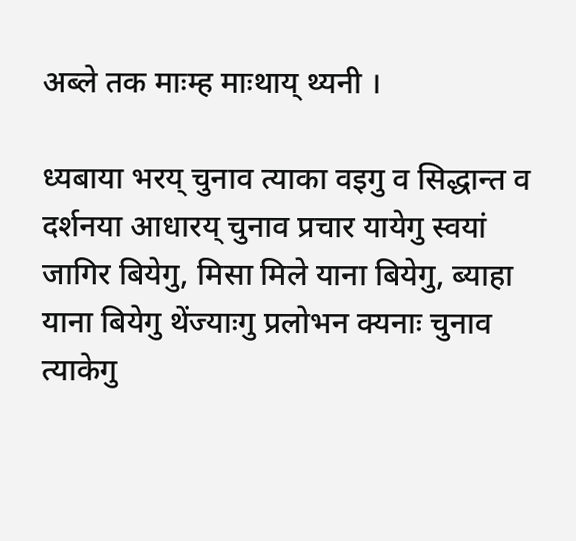अब्ले तक माःम्ह माःथाय् थ्यनी ।

ध्यबाया भरय् चुनाव त्याका वइगु व सिद्धान्त व दर्शनया आधारय् चुनाव प्रचार यायेगु स्वयां जागिर बियेगु, मिसा मिले याना बियेगु, ब्याहा याना बियेगु थेंज्याःगु प्रलोभन क्यनाः चुनाव त्याकेगु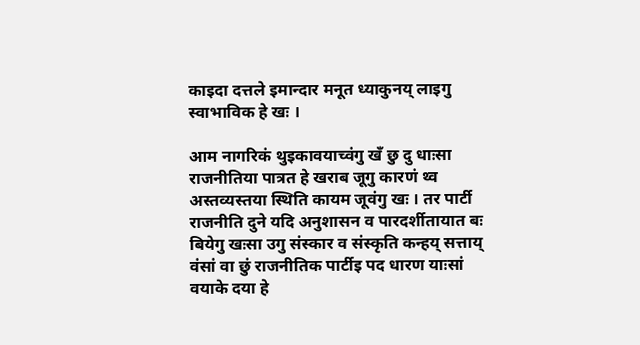काइदा दत्तले इमान्दार मनूत ध्याकुनय् लाइगु स्वाभाविक हे खः ।

आम नागरिकं थुइकावयाच्वंगु खँ छु दु धाःसा राजनीतिया पात्रत हे खराब जूगु कारणं थ्व अस्तव्यस्तया स्थिति कायम जूवंगु खः । तर पार्टी राजनीति दुने यदि अनुशासन व पारदर्शीतायात बः बियेगु खःसा उगु संस्कार व संस्कृति कन्हय् सत्ताय् वंसां वा छुं राजनीतिक पार्टीइ पद धारण याःसां वयाके दया हे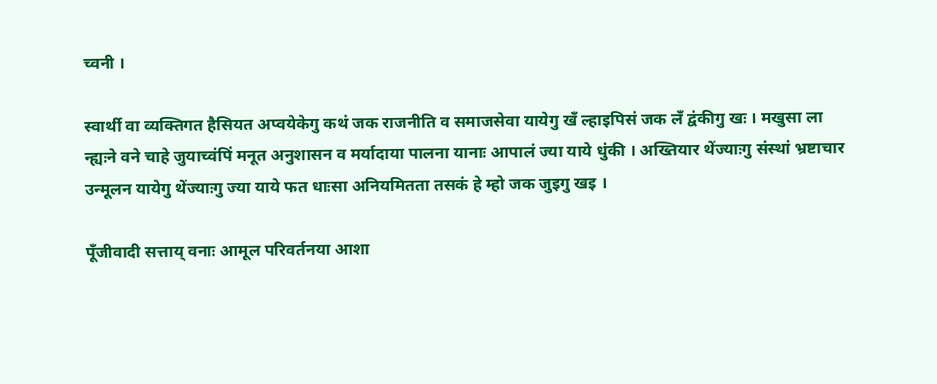च्वनी ।

स्वार्थी वा व्यक्तिगत हैसियत अप्वयेकेगु कथं जक राजनीति व समाजसेवा यायेगु खँ ल्हाइपिसं जक लँ द्वंकीगु खः । मखुसा ला न्ह्यःने वने चाहे जुयाच्वंपिं मनूत अनुशासन व मर्यादाया पालना यानाः आपालं ज्या याये धुंकी । अख्तियार थेंज्याःगु संस्थां भ्रष्टाचार उन्मूलन यायेगु थेंज्याःगु ज्या याये फत धाःसा अनियमितता तसकं हे म्हो जक जुइगु खइ ।

पूँजीवादी सत्ताय् वनाः आमूल परिवर्तनया आशा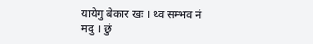यायेगु बेकार खः । थ्व सम्भव नं मदु । छुं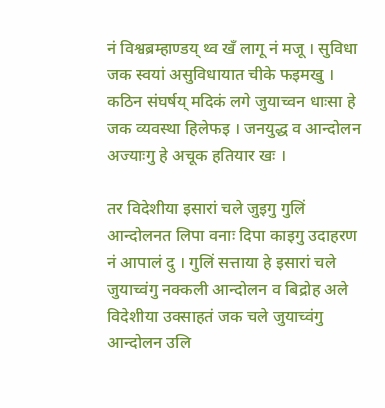नं विश्वब्रम्हाण्डय् थ्व खँ लागू नं मजू । सुविधा जक स्वयां असुविधायात चीके फइमखु । कठिन संघर्षय् मदिकं लगे जुयाच्वन धाःसा हे जक व्यवस्था हिलेफइ । जनयुद्ध व आन्दोलन अज्याःगु हे अचूक हतियार खः ।

तर विदेशीया इसारां चले जुइगु गुलिं आन्दोलनत लिपा वनाः दिपा काइगु उदाहरण नं आपालं दु । गुलिं सत्ताया हे इसारां चले जुयाच्वंगु नक्कली आन्दोलन व बिद्रोह अले विदेशीया उक्साहतं जक चले जुयाच्वंगु आन्दोलन उलि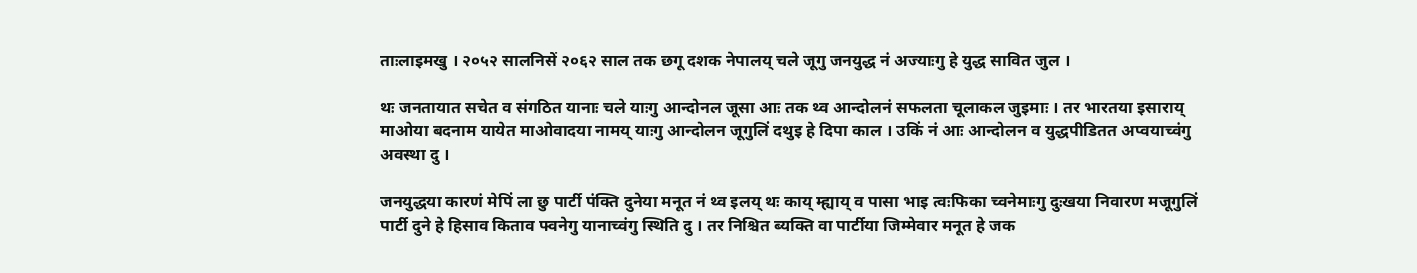ताःलाइमखु । २०५२ सालनिसें २०६२ साल तक छगू दशक नेपालय् चले जूगु जनयुद्ध नं अज्याःगु हे युद्ध सावित जुल ।

थः जनतायात सचेत व संगठित यानाः चले याःगु आन्दोनल जूसा आः तक थ्व आन्दोलनं सफलता चूलाकल जुइमाः । तर भारतया इसाराय् माओया बदनाम यायेत माओवादया नामय् याःगु आन्दोलन जूगुलिं दथुइ हे दिपा काल । उकिं नं आः आन्दोलन व युद्धपीडितत अप्वयाच्वंगु अवस्था दु ।

जनयुद्धया कारणं मेपिं ला छु पार्टी पंक्ति दुनेया मनूत नं थ्व इलय् थः काय् म्ह्याय् व पासा भाइ त्वःफिका च्वनेमाःगु दुःखया निवारण मजूगुलिं पार्टी दुने हे हिसाव किताव फ्वनेगु यानाच्वंगु स्थिति दु । तर निश्चित ब्यक्ति वा पार्टीया जिम्मेवार मनूत हे जक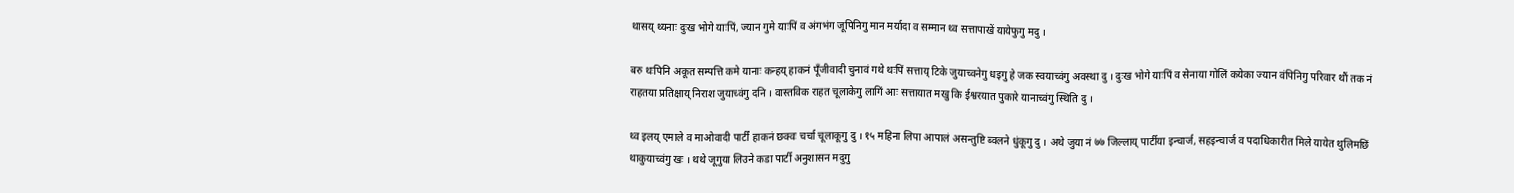थासय् थ्यनाः दुःख भोगे याःपिं, ज्यान गुमे याःपिं व अंगभंग जूपिनिगु मान मर्यादा व सम्मान थ्व सत्तापाखें यायेफुगु मदु ।

बरु थःपिनि अकूत सम्पत्ति कमे यानाः कन्हय् हाकनं पूँजीवादी चुनावं गथे थःपिं सत्ताय् टिके जुयाच्वनेगु धइगु हे जक स्वयाच्वंगु अवस्था दु । दुःख भोगे याःपिं व सेनाया गोलिं कयेका ज्यान वंपिनिगु परिवार थौं तक नं राहतया प्रतिक्षाय् निराश जुयाच्वंगु दनि । वास्तविक राहत चूलाकेगु लागिं आः सत्तायात मखु कि ईश्वरयात पुकारे यानाच्वंगु स्थिति दु ।

थ्व इलय् एमाले व माओवादी पार्टीं हाकनं छक्वः चर्चा चूलाकूगु दु । १५ महिना लिपा आपालं असन्तुष्टि ब्वलने धुंकूगु दु । अथे जुया नं ७७ जिल्लाय् पार्टीया इन्चार्ज, सहइन्चार्ज व पदाधिकारीत मिले यायेत थुलिमछिं थाकुयाच्वंगु खः । थथे जूगुया लिउने कडा पार्टी अनुशासन मदुगु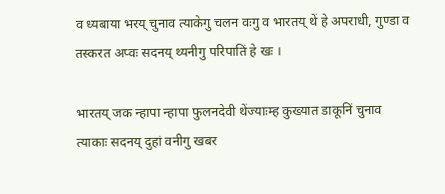व ध्यबाया भरय् चुनाव त्याकेगु चलन वःगु व भारतय् थें हे अपराधी, गुण्डा व तस्करत अप्वः सदनय् थ्यनीगु परिपातिं हे खः ।

भारतय् जक न्हापा न्हापा फुलनदेवी थेंज्याःम्ह कुख्यात डाकूनिं चुनाव त्याकाः सदनय् दुहां वनीगु खबर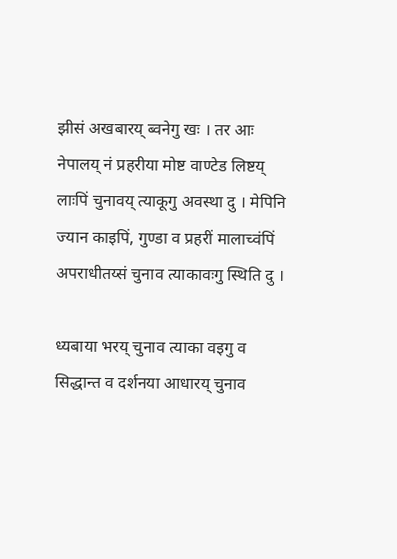झीसं अखबारय् ब्वनेगु खः । तर आः नेपालय् नं प्रहरीया मोष्ट वाण्टेड लिष्टय् लाःपिं चुनावय् त्याकूगु अवस्था दु । मेपिनि ज्यान काइपिं, गुण्डा व प्रहरीं मालाच्वंपिं अपराधीतय्सं चुनाव त्याकावःगु स्थिति दु ।

ध्यबाया भरय् चुनाव त्याका वइगु व सिद्धान्त व दर्शनया आधारय् चुनाव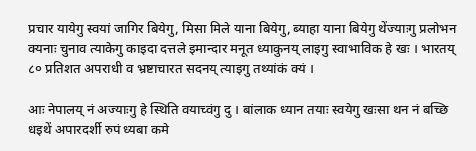प्रचार यायेगु स्वयां जागिर बियेगु, मिसा मिले याना बियेगु, ब्याहा याना बियेगु थेंज्याःगु प्रलोभन क्यनाः चुनाव त्याकेगु काइदा दत्तले इमान्दार मनूत ध्याकुनय् लाइगु स्वाभाविक हे खः । भारतय् ८० प्रतिशत अपराधी व भ्रष्टाचारत सदनय् त्याइगु तथ्यांकं क्यं ।

आः नेपालय् नं अज्याःगु हे स्थिति वयाच्वंगु दु । बांलाक ध्यान तयाः स्वयेगु खःसा थन नं बच्छि धइथें अपारदर्शी रुपं ध्यबा कमे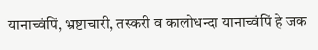यानाच्वंपिं, भ्रष्टाचारी, तस्करी व कालोधन्दा यानाच्वंपिं हे जक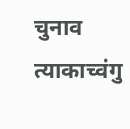चुनाव त्याकाच्वंगु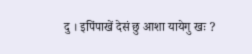दु । इपिंपाखें देसं छु आशा यायेगु खः ?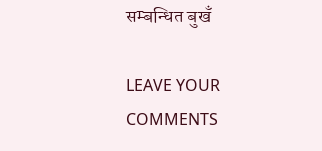सम्बन्धित बुखँ

LEAVE YOUR COMMENTS